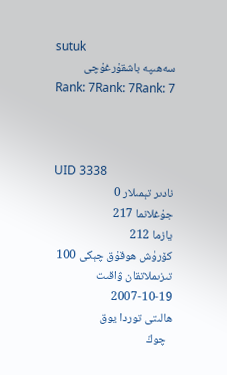sutuk
سەھىپە باشقۇرغۇچى
Rank: 7Rank: 7Rank: 7



UID 3338
نادىر تېمىلار 0
جۇغلانما 217
يازما 212
كۆرۈش ھوقۇق چېكى 100
تىزىملاتقان ۋاقىت 19-10-2007
ھالىتى توردا يوق
  چوڭ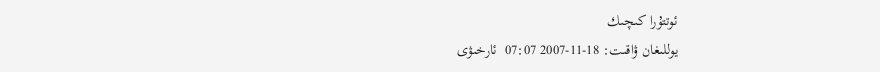ئوتتۇرا كىچىك
يوللىغان ۋاقىت: 18-11-2007 07:07  ئارخىۋى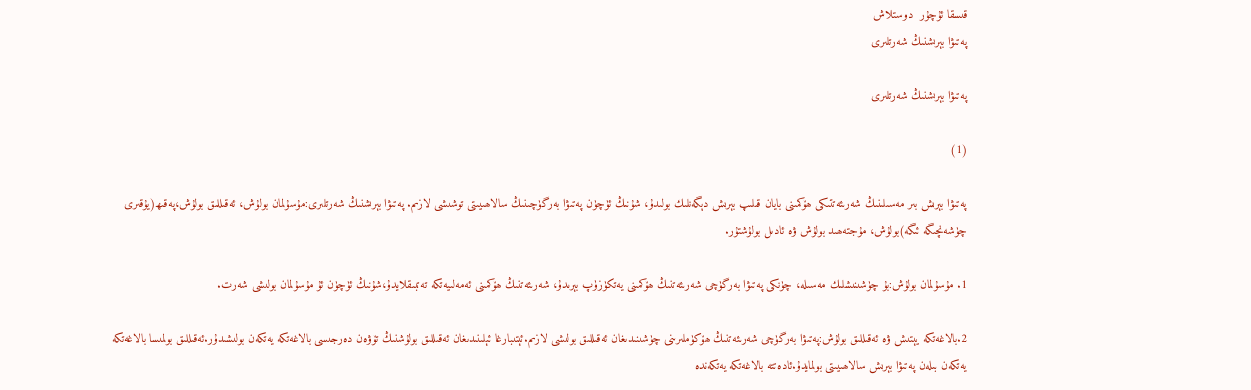قىسقا ئۇچۇر  دوستلاش
پەتىۋا بېرىشنىڭ شەرتلىرى

پەتىۋا بېرىشنىڭ شەرتلىرى

(1)

پەتىۋا بېرىش بىر مەسىلىنىڭ شەرىئەتتىكى ھۆكمىنى بايان قىلىپ بېرىش دېگەنلىك بولىدۇ، شۇنىڭ ئۈچۈن پەتىۋا بەرگۈچىنىڭ سالاھىيىتى توشىشى لازىم. پەتىۋا بېرىشنىڭ شەرتلىرى:مۇسۇلمان بولۇش، ئەقىللىق بولۇش،پەقىھ(يۇقىرى چۈشەنچىگە ئىگە)بولۇش، مۇجتەھىد بولۇش ۋە ئادىل بولۇشتۇر.

1. مۇسۇلمان بولۇش:بۇ چۈشىنىشلىك مەسىلە، چۈنكى پەتىۋا بەرگۈچى شەرىئەتنىڭ ھۆكمىنى يەتكۈزۈپ بېرىدۇ، شەرىئەتنىڭ ھۆكمىنى ئەمەلىيەتكە تەتبىقلايدۇ،شۇنىڭ ئۈچۈن ئۇ مۇسۇلمان بولىشى شەرت.

2.بالاغەتكە يېتىش ۋە ئەقىللىق بولۇش:پەتىۋا بەرگۈچى شەرىئەتنىڭ ھۆكۈملىرىنى چۈشىنىدىغان ئەقىللىق بولىشى لازىم.ئېتىبارغا ئېلىنىدىغان ئەقىللىق بولۇشنىڭ تۆۋەن دەرجىسى بالاغەتكە يەتكەن بولىشىدۇر.ئەقىللىق بولمىسا بالاغەتكە يەتكەن بىلەن پەتىۋا بېرىش سالاھىيىتى بولمايدۇ.ئادەتتە بالاغەتكە يەتكەندە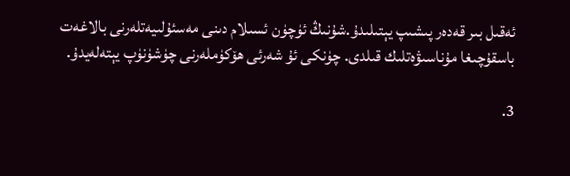ئەقىل بىر قەدەر پىشىپ يېتىلىدۇ.شۇنىڭ ئۈچۈن ئسىلام دىنى مەسئۇلىيەتلەرنى بالاغەت باسقۇچىغا مۇناسىۋەتلىك قىلدى. چۈنكى ئۇ شەرئى ھۆكۈملەرنى چۈشۈنۈپ يېتەلەيدۇ.

3.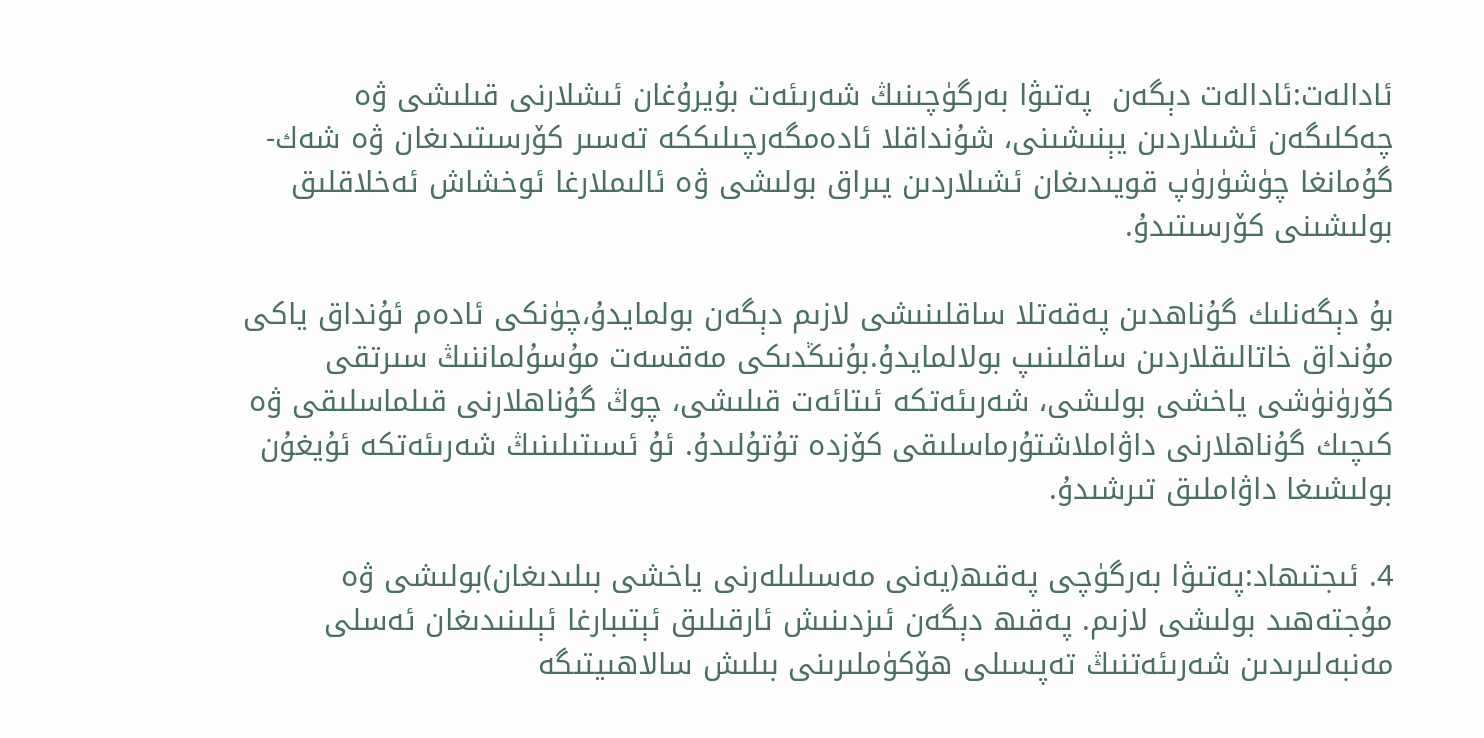ئادالەت:ئادالەت دېگەن  پەتىۋا بەرگۈچىنىڭ شەرىئەت بۇيرۇغان ئىشلارنى قىلىشى ۋە چەكلىگەن ئشىلاردىن يېنىشىنى، شۇنداقلا ئادەمگەرچىلىككە تەسىر كۆرسىتىدىغان ۋە شەك-گۇمانغا چۈشۈرۈپ قويىدىغان ئشىلاردىن يىراق بولىشى ۋە ئالىملارغا ئوخشاش ئەخلاقلىق بولىشىنى كۆرسىتىدۇ.

بۇ دېگەنلىك گۇناھدىن پەقەتلا ساقلىنىشى لازىم دېگەن بولمايدۇ،چۈنكى ئادەم ئۇنداق ياكى مۇنداق خاتالىقلاردىن ساقلىنىپ بولالمايدۇ.بۇنىڭدىكى مەقسەت مۇسۇلماننىڭ سىرتقى كۆرۈنۈشى ياخشى بولىشى، شەرىئەتكە ئىتائەت قىلىشى، چوڭ گۇناھلارنى قىلماسلىقى ۋە كىچىك گۇناھلارنى داۋاملاشتۇرماسلىقى كۆزدە تۇتۇلىدۇ. ئۇ ئسىتىلىنىڭ شەرىئەتكە ئۇيغۇن بولىشىغا داۋاملىق تىرشىدۇ.

4. ئىجتىھاد:پەتىۋا بەرگۈچى پەقىھ(يەنى مەسىلىلەرنى ياخشى بىلىدىغان)بولىشى ۋە مۇجتەھىد بولىشى لازىم. پەقىھ دېگەن ئىزدىنىش ئارقىلىق ئېتىبارغا ئېلىنىدىغان ئەسلى مەنبەلىرىدىن شەرىئەتنىڭ تەپسىلى ھۆكۈملىرىنى بىلىش سالاھىيتىگە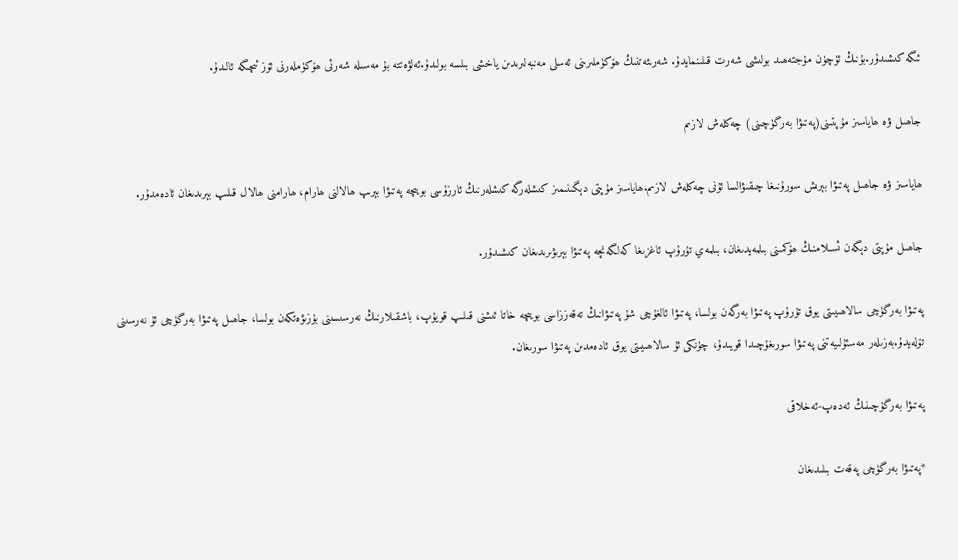ئىگە كىشىدۇر.بۇنىڭ ئۈچۈن مۇجتەھىد بولىشى شەرت قىلىنمايدۇ. شەرىئەتنىڭ ھۆكۈملىرىنى ئەسلى مەنبەلىرىدىن ياخشى بىلسە بولىدۇ.ئەلۋەتتە بۇ مەسىلە شەرئى ھۆكۈملەرنى ئۆز ئىچىگە ئالىدۇ.

جاھىل ۋە ھاياسىز مۇپتىنى(پەتىۋا بەرگۈچىنى) چەكلەش لازىم

ھاياسىز ۋە جاھىل پەتىۋا بېرىش سورۇنىغا چىقىۋالسا ئۇنى چەكلەش لازىم.ھاياسىز مۇپتى دېگىنىمىز كىشلەرگە كىشلەرنىڭ ئارزۇسى بويىچە پەتىۋا بېرىپ ھالالنى ھارام، ھارامنى ھالال قىلىپ بېرىدىغان ئادەمدۇر.

جاھىل مۇپتى دېگەن ئسىلامنىڭ ھۆكمىنى بىلمەيدىغان، بىلمەي تۇرۇپ ئاغزىغا كەلگەنچە پەتىۋا بېرىۋىرىدىغان كىشىدۇر.

پەتىۋا بەرگۈچى سالاھىيىتى يوق تۇرۇپ پەتىۋا بەرگەن بولسا، پەتىۋا ئالغۇچى شۇ پەتىۋانىڭ تەقەززاسى بويىچە خاتا ئىشنى قىلىپ قويۇپ، باشقىلارنىڭ نەرسىسىنى بۇزىۋەتكەن بولسا، جاھىل پەتىۋا بەرگۈچى ئۇ نەرسىنى تۆلەيدۇ.بەزىلەر مەسئۇلىيەتنى پەتىۋا سورىغۇچىدا قويىدۇ، چۈنكى ئۇ سالاھىيىتى يوق ئادەمدىن پەتىۋا سورىغان.

پەتىۋا بەرگۈچىنىڭ ئەدەپ-ئەخلاقى

*پەتىۋا بەرگۈچى پەقەت بىلىدىغان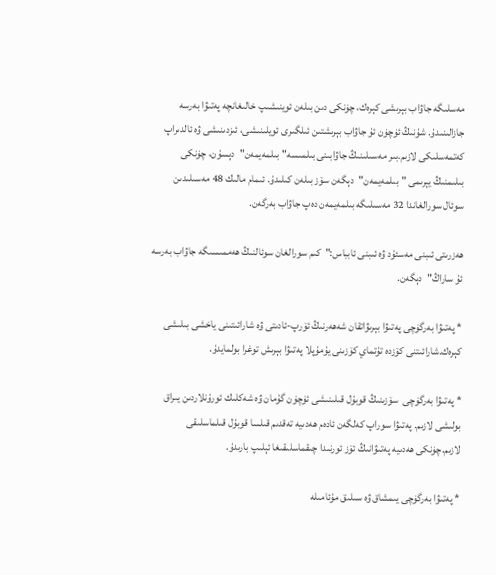مەسلىگە جاۋاب بېرىشى كېرەك، چۈنكى دىن بىلەن ئوينىشىپ خالىغانچە پەتىۋا بەرسە جازالىنىدۇ. شۇنىڭ ئۈچۈن ئۇ جاۋاب بېرىشتىن ئىلگىرى ئويلىنىشى، ئىزدىنىشى ۋە ئالدىراپ كەتمەسلىكى لازىم.بىر مەسىلىنىڭ جاۋابىنى بىلمىسە"بىلمەيمەن"دېسۇن، چۈنكى بىلىمنىڭ يېرىمى "بىلمەيمەن"دېگەن سۆز بىلەن كىلىدۇ. ئىمام مالىك 48 مەسىلىدىن سوئال سورالغاندا 32 مەسىلىگە بىلمەيمەن دەپ جاۋاب بەرگەن.

ھەزرىتى ئىبنى مەسئۇد ۋە ئىبنى ئابباس:"كىم سورالغان سوئالنىڭ ھەممىسىگە جاۋاب بەرسە ئۇ ساراڭ"دېگەن.

* پەتىۋا بەرگۈچى پەتىۋا بېرىۋاتقان شەھەرنىڭ ئۆرپ-ئادىتى ۋە شارائىتىنى ياخشى بىلىشى كېرەك.شارائىتنى كۆزدە تۇتماي كۆزىنى يۇمۇپلا پەتىۋا بېرىش توغرا بولمايدۇ.

* پەتىۋا بەرگۈچى  سۆزىنىڭ قوبۇل قىلىنىشى ئۈچۈن گۇمان ۋە شەكلىك ئورۇنلاردىن يىراق بولىشى لازىم. پەتىۋا سوراپ كەلگەن ئادەم ھەدىيە تەقدىم قىلسا قوبۇل قىلماسلىقى لازىم.چۈنكى ھەدىيە پەتىۋانىڭ ئۆز ئورنىدا چىقماسلىقىغا ئېلىپ بارىدۇ.

* پەتىۋا بەرگۈچى يىمشاق ۋە سىلىق مۇئامىلە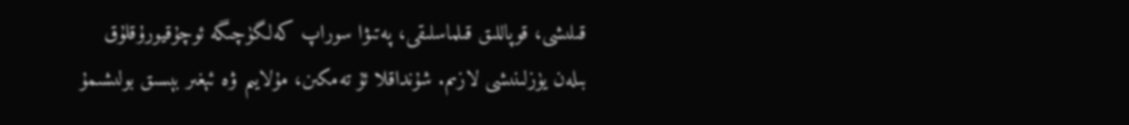قىلىشى، قوپاللىق قىلماسلىقى، پەتىۋا سوراپ كەلگۈچىگە ئوچۇقيورۇقلۇق بىلەن يۈزلىنىشى لازىم. شۇنداقلا ئۇ تەمكىن، مۇلايىم ۋە ئېغىر بېسىق بولىشىمۇ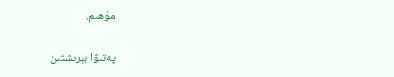مۇھىم.

پەتىۋا بېرىشتىن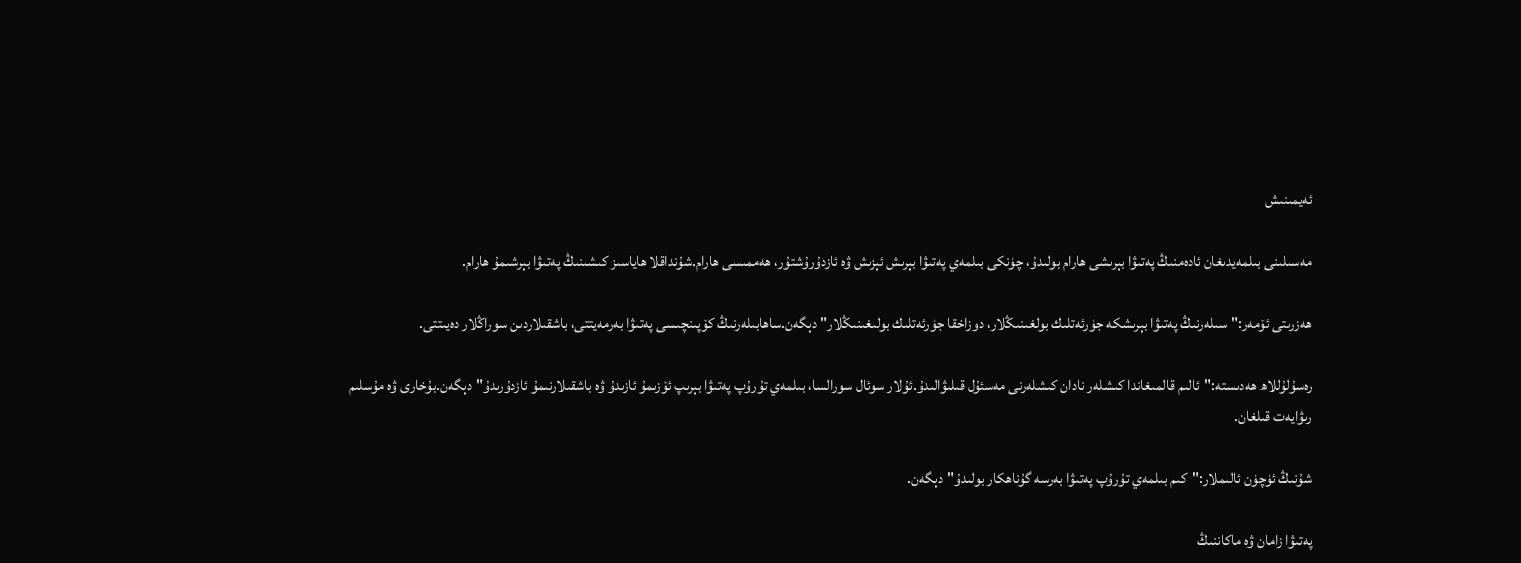ئەيمىنىش

مەسىلىنى بىلمەيدىغان ئادەمنىڭ پەتىۋا بېرىشى ھارام بولىدۇ، چۈنكى بىلمەي پەتىۋا بېرىش ئېزىش ۋە ئازدۇرۇشتۇر، ھەممىسى ھارام.شۇنداقلا ھاياسىز كىشىنىڭ پەتىۋا بېرشىمۇ ھارام.

ھەزرىتى ئۆمەر:"سىلەرنىڭ پەتىۋا بېرىشكە جۈرئەتلىك بولغىنىڭلار، دوزاخقا جۈرئەتلىك بولىغىنىڭلار" دېگەن.ساھابىلەرنىڭ كۆپىنچىسى پەتىۋا بەرمەيتتى، باشقىلاردىن سوراڭلار دەيىتتى.

رەسۇلۇللاھ ھەدىستە:"ئالىم قالمىغاندا كىشلەر نادان كىشلەرنى مەسئۇل قىلىۋالىدۇ.ئۇلار سوئال سورالسا، بىلمەي تۇرۇپ پەتىۋا بېرىپ ئۆزىمۇ ئازىدۇ ۋە باشقىلارنىمۇ ئازدۇرىدۇ"دېگەن.بۇخارى ۋە مۇسلىم رىۋايەت قىلغان.

شۇنىڭ ئۈچۈن ئالىملار:"كىم بىلمەي تۇرۇپ پەتىۋا بەرسە گۇناھكار بولىدۇ"دېگەن.

پەتىۋا زامان ۋە ماكاننىڭ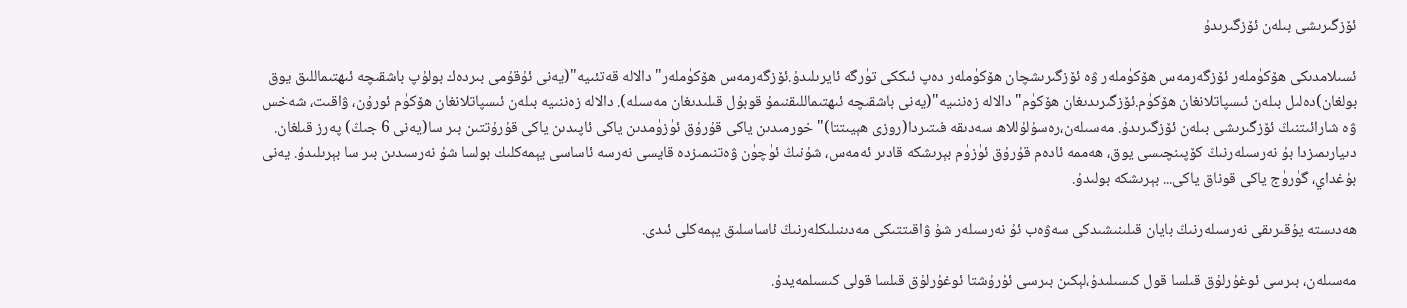ئۆزگىرىشى بىلەن ئۆزگىرىدۇ

ئسىلامدىكى ھۆكۈملەر ئۆزگەرمەس ھۆكۈملەر ۋە ئۆزگىرىشچان ھۆكۈملەر دەپ ئىككى تۈرگە ئايرىلىدۇ.ئۆزگەرمەس ھۆكۈملەر"دالالە قەتئىيە"(يەنى ئۇقۇمى بىردەك بولۇپ باشقىچە ئىھتىماللىق يوق بولغان)دەلىل بىلەن ئىسپاتلانغان ھۆكۈم.ئۆزگىرىدىغان ھۆكۈم"دالالە زەننىيە"(يەنى باشقىچە ئىھتىماللىقنىمۇ قوبۇل قىلىدىغان مەسىلە). دالالە زەننىيە بىلەن ئىسپاتلانغان ھۆكۈم ئورۇن، ۋاقىت، شەخس ۋە شارائىتنىڭ ئۆزگىرىشى بىلەن ئۆزگىرىدۇ. مەسىلەن،رەسۇلۇللاھ سەدىقە فىتىردا(روزى ھېيىتتا)"خورمىدىن ياكى قۇرۇق ئۈزۈمدىن ياكى ئاپىدىن ياكى قۇرۇتتىن بىر سا(يەنى 6 جىڭ) پەرز قىلغان. دىيارىمىزدا بۇ نەرسىلەرنىڭ كۆپىنچىسى يوق، ھەممە ئادەم قۇرۇق ئۈزۈم بېرىشكە قادىر ئەمەس، شۇنىڭ ئۈچۈن ۋەتنىمىزدە قايسى نەرسە ئاساسى يېمەكلىك بولسا شۇ نەرسىدىن بىر سا بېرىلىدۇ. يەنى بۇغداي، گۈرۈج ياكى قوناق ياكى... بېرىشكە بولىدۇ.

ھەدىستە يۇقىرىقى نەرسىلەرنىڭ بايان قىلىنىشىدكى سەۋەب ئۇ نەرسىلەر شۇ ۋاقىتتىكى مەدىنىلىكلەرنىڭ ئاساسلىق يېمەكلى ئىدى.

مەسىلەن، بىرسى ئوغۇرلۇق قىلسا قول كىسىلىدۇ،لېكىن بىرسى ئۇرۇشتا ئوغۇرلۇق قىلسا قولى كىسىلمەيدۇ.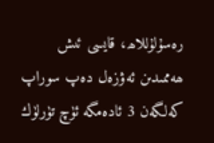رەسۇلۇللاھ، قايسى ئىش ھەممىدىن ئەۋزەل دەپ سوراپ كەلگەن 3 ئادەمگە ئۈچ تۈرلۈك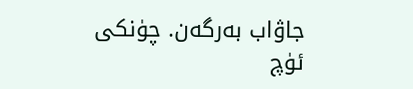جاۋاب بەرگەن. چۈنكى ئۈچ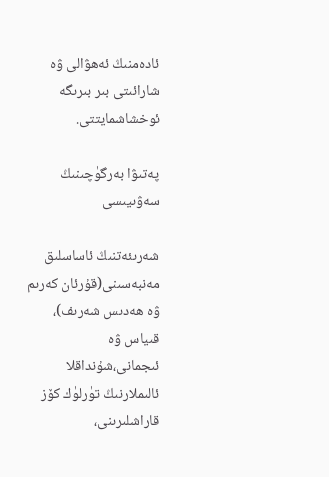ئادەمنىڭ ئەھۋالى ۋە شارائىتى بىر بىرىگە ئوخشاشمايتتى.

پەتىۋا بەرگۈچىنىڭ سەۋىيىسى

شەرىئەتنىڭ ئاساسلىق مەنبەسىنى(قۇرئان كەرىم ۋە ھەدىس شەرىف)، قىياس ۋە ئىجمانى،شۇنداقلا ئالىملارنىڭ تۈرلۈك كۆز قاراشلىرىنى،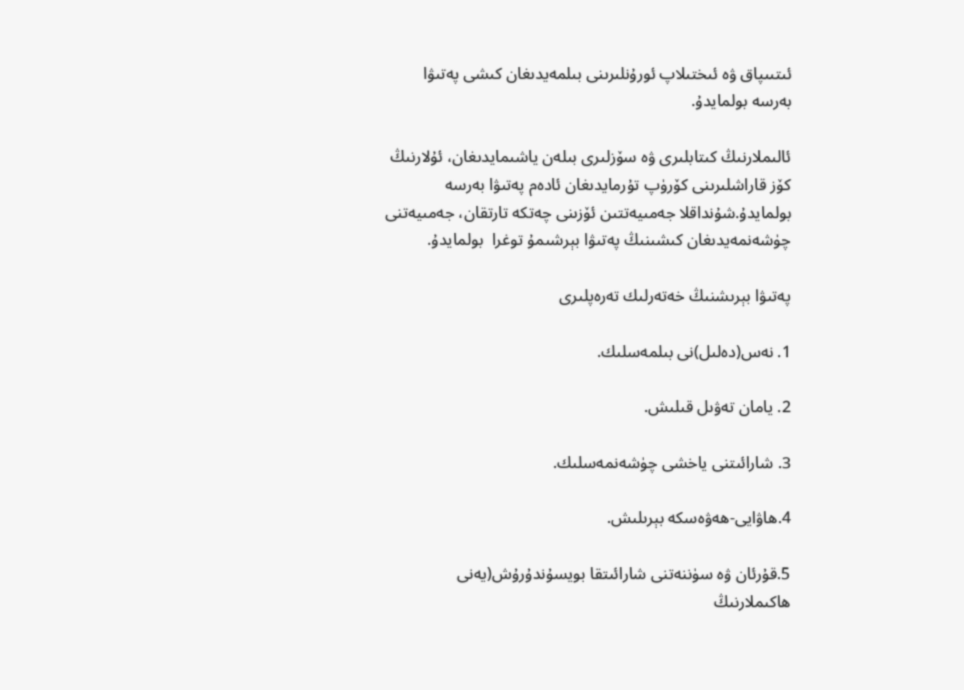ئىتىىپاق ۋە ئىختىلاپ ئورۇنلىرىنى بىلمەيدىغان كىشى پەتىۋا بەرسە بولمايدۇ.

ئالىملارنىڭ كىتابلىرى ۋە سۆزلىرى بىلەن ياشىمايدىغان، ئۇلارنىڭ كۆز قاراشلىرىنى كۆرۈپ تۇرمايدىغان ئادەم پەتىۋا بەرسە بولمايدۇ.شۇنداقلا جەمىيەتتىن ئۆزىنى چەتكە تارتقان، جەمىيەتنى چۈشەنمەيدىغان كىشىنىڭ پەتىۋا بېرشىمۇ توغرا  بولمايدۇ.

پەتىۋا بېرىشنىڭ خەتەرلىك تەرەپلىرى

1. نەس(دەلىل)نى بىلمەسلىك.

2. يامان تەۋىل قىلىش.

3. شارائىتنى ياخشى چۈشەنمەسلىك.

4.ھاۋايى-ھەۋەسكە بېرىلىش.

5.قۇرئان ۋە سۈننەتنى شارائىتقا بويسۇندۇرۇش(يەنى ھاكىملارنىڭ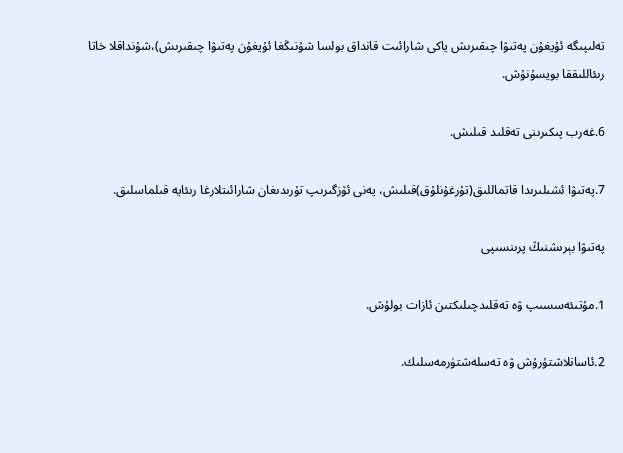تەلىپىگە ئۇيغۇن پەتىۋا چىقىرىش ياكى شارائىت قانداق بولسا شۇنىڭغا ئۇيغۇن پەتىۋا چىقىرىش)،شۇنداقلا خاتا رىئاللىققا بويسۇنۇش.

6.غەرب پىكىرىنى تەقلىد قىلىش.

7.پەتىۋا ئشىلىرىدا قاتماللىق(تۇرغۇنلۇق)قىلىش، يەنى ئۆزگىرىپ تۇرىدىغان شارائىتلارغا رىئايە قىلماسلىق.

پەتىۋا بېرىشنىڭ پرىنسىپى

1.مۇتىئەسسىپ ۋە تەقلىدچىلىكتىن ئازات بولۇش.

2.ئاسانلاشتۇرۇش ۋە تەسلەشتۈرمەسلىك.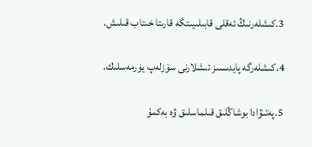3.كىشلەرنىڭ ئەقلى قابىلىيىتگە قارىتا خىتاب قىلىش.

4.كىشلەرگە پايدىسىز ئىشلارنى سۆزلەپ يۈرمەسلىك.

5.پەتىۋادا بوشاڭلىق قىلماسلىق ۋە بەكمۇ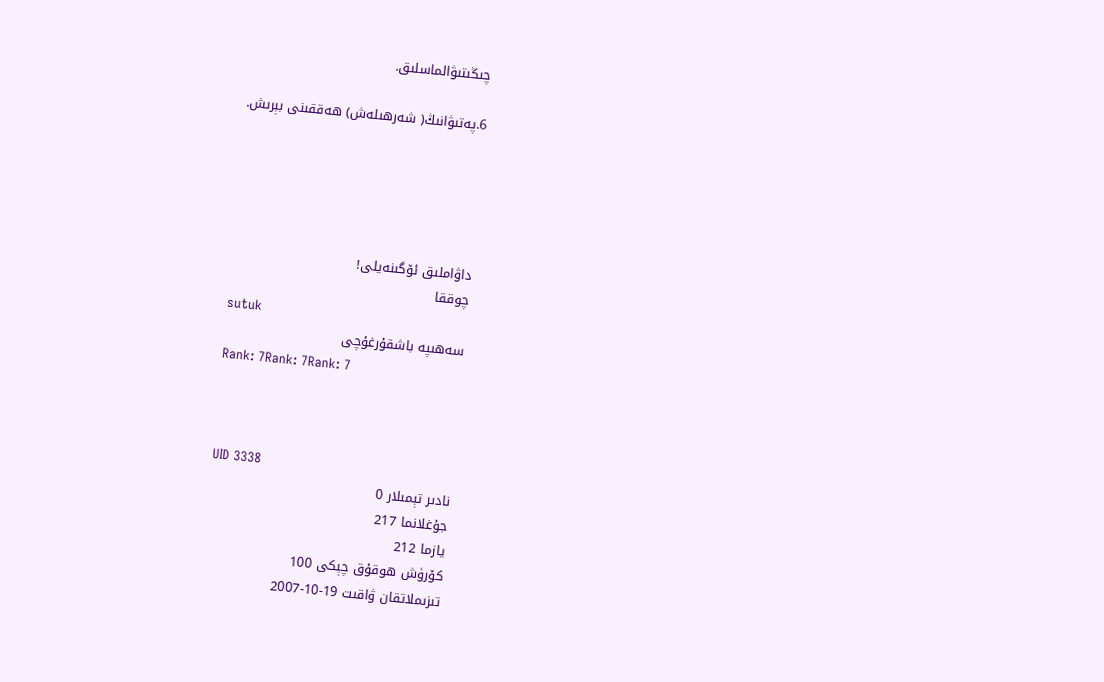چىڭىتىۋالماسلىق.

6.پەتىۋانىڭ( شەرھىلەش) ھەققىنى بېرىش.





داۋاملىق ئۆگىنەيلى!
چوققا
sutuk
سەھىپە باشقۇرغۇچى
Rank: 7Rank: 7Rank: 7



UID 3338
نادىر تېمىلار 0
جۇغلانما 217
يازما 212
كۆرۈش ھوقۇق چېكى 100
تىزىملاتقان ۋاقىت 19-10-2007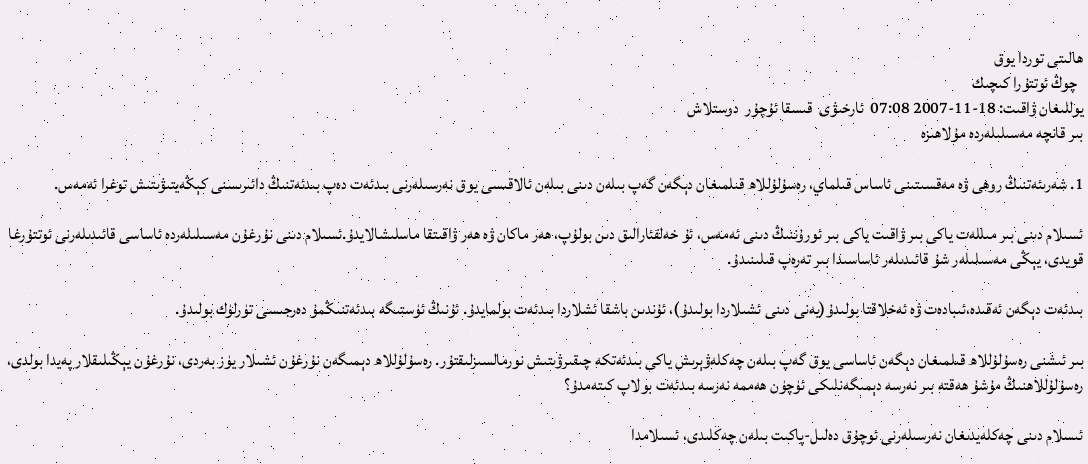ھالىتى توردا يوق
  چوڭ ئوتتۇرا كىچىك
يوللىغان ۋاقىت: 18-11-2007 07:08  ئارخىۋى  قىسقا ئۇچۇر  دوستلاش
بىر قانچە مەسىلىلەردە مۇلاھىزە

1. شەرىئەتنىڭ روھى ۋە مەقسىتىنى ئاساس قىلماي، رەسۇلۇللاھ قىلمىغان دېگەن گەپ بىلەن دىنى بىلەن ئالاقىسى يوق نەرسىلەرنى بىدئەت دەپ بىدئەتنىڭ دائىرىسنى كېڭەيتىۋىتىش توغرا ئەمەس.

ئسىلام دىنى بىر مىللەت ياكى بىر ۋاقىت ياكى بىر ئورۇننىڭ دىنى ئەمەس، ئۇ خەلقئارالىق دىن بولۇپ، ھەر ماكان ۋە ھەر ۋاقىتقا ماسلىشالايدۇ.ئسىلام دىنى نۇرغۇن مەسىلىلەردە ئاساسى قائىدىلەرنى ئوتتۇرغا قويدى، يېڭى مەسىلىلەر شۇ قائىدىلەر ئاساسىدا بىر تەرەپ قىلىنىدۇ.

بىدئەت دېگەن ئەقىدە،ئىبادەت ۋە ئەخلاقتا بولىدۇ(يەنى دىنى ئشىلاردا بولىدۇ)، ئۇندىن باشقا ئشلاردا بىدئەت بولمايدۇ. ئۇنىڭ ئۈستىگە بىدئەتنىڭمۇ دەرجىسى تۈرلۈك بولىدۇ.

بىر ئىشنى رەسۇلۇللاھ قىلمىغان دېگەن ئاساسى يوق گەپ بىلەن چەكلەۋېرىش ياكى بىدئەتكە چىقىرۋىتىش نورمالسىزلىقتۇر. رەسۇلۇللاھ دېمىگەن نۇرغۇن ئشىلار يۈز بەردى، نۇرغۇن يېڭىلىقلار پەيدا بولدى، رەسۇلۇللاھنىڭ مۇشۇ ھەقتە بىر نەرسە دېمىگەنلىكى ئۈچۈن ھەممە نەرسە بىدئەت بولاپ كىتەمدۇ؟

ئىسلام دىنى چەكلەيدىغان نەرسىلەرنى ئوچۇق دەلىل-پاكىت بىلەن چەكلىدى، ئسىلامدا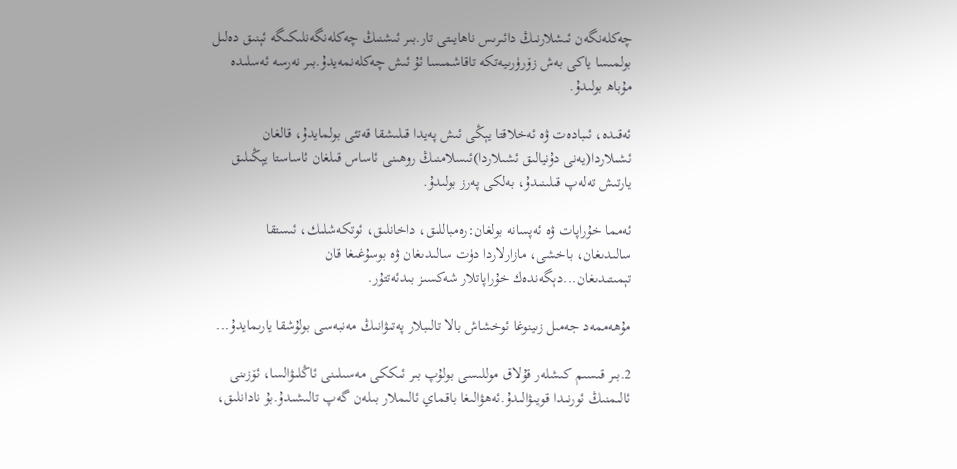چەكلەنگەن ئىشلارنىڭ دائىرىس ناھايىتى تار.بىر ئىشنىڭ چەكلەنگەنلىكىگە ئېنىق دەلىل بولمىسا ياكى بەش زۆرۈرىيەتكە تاقاشمىسا ئۇ ئىش چەكلەنمەيدۇ.بىر نەرسە ئەسلىدە مۇباھ بولىدۇ.

ئەقىدە، ئىبادەت ۋە ئەخلاقتا يېڭى ئىش پەيدا قىلىشقا قەتئى بولمايدۇ، قالغان ئشىلاردا(يەنى دۇنيالىق ئشىلاردا)ئىسلامنىڭ روھىنى ئاساس قىلغان ئاساستا يېڭىلىق يارتىش تەلەپ قىلىنىدۇ، بەلكى پەرز بولىدۇ.

ئەمما خۇراپات ۋە ئەپسانە بولغان:رەمباللىق، داخانلىق، ئوتكەشلىك، ئىستقا سالىدىغان، باخشى، مازارلاردا دۈت سالىدىغان ۋە بوسۇغىغا قان تېمىتىدىغان...دېگەندەك خۇراپاتلار شەكسىز بىدئەتتۇر.

مۇھەممەد جەمىل زىينوغا ئوخشاش بالا تالىبلار پەتىۋانىڭ مەنبەسى بولۇشقا يارىمايدۇ...

2.بىر قىسىم كىشلەر قۇلاق موللىسى بولۇپ بىر ئىككى مەسىلىنى ئاڭلىۋالسا، ئۆزىنى ئالىمنىڭ ئورنىدا قويىۋالىدۇ.ئەھۋالىغا باقماي ئالىملار بىلەن گەپ تالىشىدۇ.بۇ نادانلىق،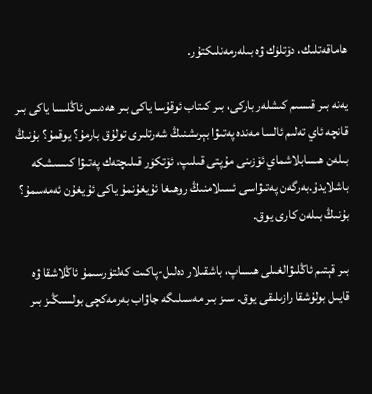ھاماقەتلىك، دۆتلۈك ۋە بىلەرمەنلىكتۇر.

يەنە بىر قىسىم كىشلەر باركى، بىر كىتاب ئوقۇسا ياكى بىر ھەدىس ئاڭلىسا ياكى بىر قانچە ئاي تەلىم ئالسا مەندە پەتىۋا بېرىشنىڭ شەرتلىرى تولۇق بارمۇ؟ يوقمۇ؟ بۇنىڭ بىلەن ھىسابلاشماي ئۆزىنى مۇپتى قىلىپ، ئۆتكۈر قىلىچتەك پەتىۋا كىسىشكە باشلايدۇ.بەرگەن پەتىۋاسى ئسىلامنىڭ روھىغا ئۇيغۇنمۇ ياكى ئۇيغۇن ئەمەسمۇ؟ بۇنىڭ بىلەن كارى يوق.

بىر قېتىم ئاڭلىۋالغىلى ھىساپ، باشقىلار دەلىل-پاكىت كەلتۈرسىمۇ ئاڭلاشقا ۋە قايىل بولۇشقا رازىلىقى يوق. سىز بىر مەسىلىگە جاۋاب بەرمەكچى بولسىڭىز بىر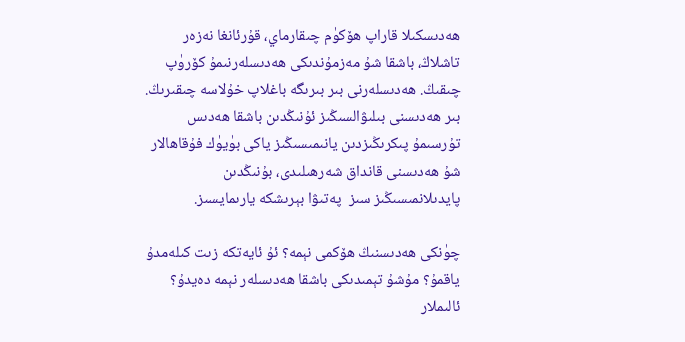ھەدىسكىلا قاراپ ھۆكۈم چىقارماي، قۇرئانغا نەزەر تاشلاڭ، باشقا شۇ مەزمۇندىكى ھەدىسلەرنىمۇ كۆرۈپ چىقىڭ. ھەدىسلەرنى بىر بىرىگە باغلاپ خۇلاسە چىقىرىڭ. بىر ھەدىسنى بىلىۋالسىڭىز ئۇنىڭدىن باشقا ھەدىس تۇرسىمۇ پىكرىڭىزدىن يانىمىسىڭىز ياكى بۈيۈك فۇقاھالار شۇ ھەدىسنى قانداق شەرھىلىدى، بۇنىڭدىن پايدىلانمىسىڭىز سىز  پەتىۋا بېرىشكە يارىمايسىز.

چۈنكى ھەدىسنىڭ ھۆكمى نېمە؟ ئۇ ئايەتكە زىت كىلەمدۇ ياقمۇ؟ مۇشۇ تېمىدىكى باشقا ھەدىسلەر نېمە دەيدۇ؟ ئالىملار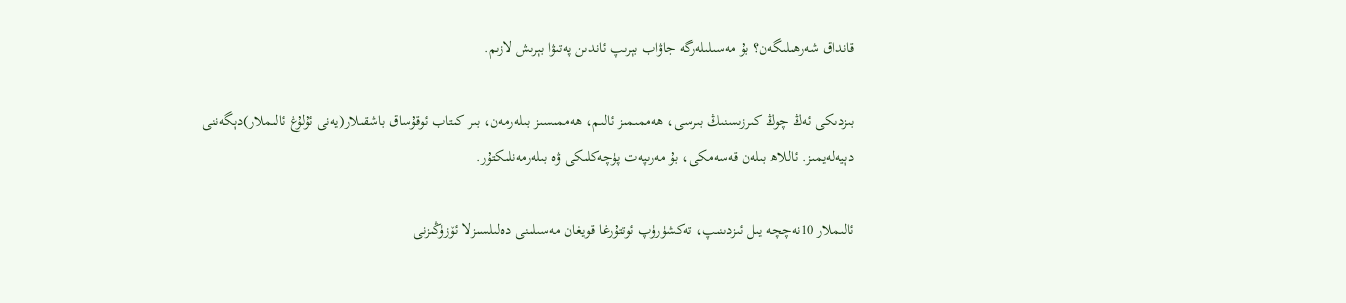قانداق شەرھىلىگەن؟ بۇ مەسىلىلەرگە جاۋاب بېرىپ ئاندىن پەتىۋا بېرىش لازىم.

بىزدىكى ئەڭ چوڭ كىرزىسنىڭ بىرسى، ھەممىمىز ئالىم، ھەممىسىز بىلەرمەن، بىر كىتاب ئوقۇساق باشقىلار(يەنى ئۇلۇغ ئالىملار)دېگەننى دېيەلەيمىز. ئاللاھ بىلەن قەسەمكى، بۇ مەرىپەت پۈچەكلىكى ۋە بىلەرمەنلىكتۇر.

ئالىملار 10نەچچە يىل ئىزدىنىپ، تەكشۈرۈپ ئوتتۇرغا قويغان مەسىلىنى دەلىلسىزلا ئۆزۈڭىزنى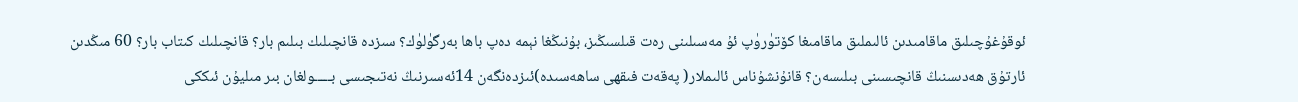ئوقۇغۇچىلىق ماقامىدىن ئالىملىق ماقامىغا كۆتۈرۈپ ئۇ مەسىلىنى رەت قىلسىڭىز، بۇنىڭغا نېمە دەپ باھا بەرگۈلۈك؟ سىزدە قانچىلىك بىلىم بار؟ قانچىلىك كىتاب بار؟ 60 مىڭدىن ئارتۇق ھەدىسنىڭ قانچىسىنى بىلىسەن؟ قانۇنشۇناس ئالىملار( پەقەت فىقھى ساھەسىدە)ئىزدەنگەن 14ئەسىرنىڭ نەتىجىسى بـــــولغان بىر مىليۇن ئىككى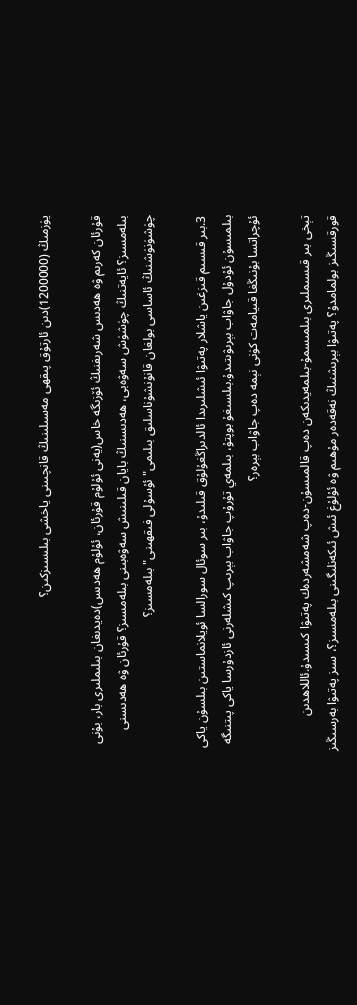يۈزمىڭ (1200000)دىن ئارتۇق پىقھى مەسىلىنىڭ قانچىىنى ياخشى بىلىسىزكىن؟

قۇرئان كەرىم ۋە ھەدىس شەرىفنىڭ ئۆزىگە خاس(يەنى ئۇلۇم قۇرئان، ئۇلۇم ھەدىس)دەيدىغان بىلىملىرى بار، بۇنى بىلەمسىز؟ ئايەتنىڭ چۈشۈش سەۋەبى، ھەدىسنىڭ بايان قىلىنىش سەۋەبىنى بىلەمسىز؟ قۇرئان ۋە ھەدىسنى چۈشۈنۈشنىڭ ئاساسى بولغان قانۇنشۇناسلىق بىلىمى"ئۇسۇلى فىقھىنى"بىلەمسىز؟

3.بىر قىسىم قىزغىن ياشلار پەتىۋا ئىشلىرىدا ئالدىراڭغۇلۇق قىلىدۇ، بىر سوئال سورالسا ئويلانماستىن بىلسۇن ياكى بىلمىسۇن ئۇدۇل جاۋاب بېرىۋىتىدۇ.بىلسىغۇ بوپتۇ، بىلمەي تۇرۇپ جاۋاب بېرىپ كىشلەرنى ئازدۇرسا ياكى پىتنىگە ئۇچراتسا بۇنىڭغا قىيامەت كۈنى نېمە دەپ جاۋاب بېرەر؟

تېخى بىر قىسىملىرى بىلمىسمۇ-بىلمەيدىكەن دەپ قالمىسۇن-دەپ شەمشەردەك پەتىۋا كىسىدۇ.ئاللاھدىن قورقسىڭىز بولمامدۇ؟ پەتىۋا بېرىشنىڭ نەقەدەر مۇھىم ۋە ئۇلۇغ ئىش ئىكەنلىگىنى بىلەمسىز؟، سىز پەتىۋا بەرسىڭىز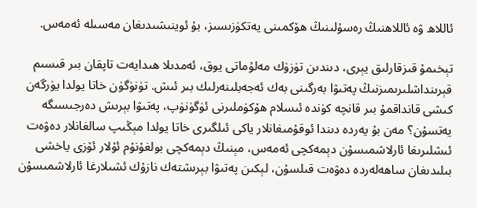ئاللاھ ۋە ئاللاھنىڭ رەسۇلىنىڭ ھۆكمىنى يەتكۈزىسىز، بۇ ئوينىشىدىغان مەسىلە ئەمەس.

تېخىمۇ قىزقارلىق يېرى، دىندىن تۈزۈك مەلۇماتى يوق، ئەمدىلا ھىدايەت تاپقان بىر قىسىم قېرىنداشلىرىمىزنىڭ پەتىۋا بەرگىنى بەك ئەجەبلىنەرلىك بىر ئىش. تۈنۈگۈن خاتا يولدا يۈرگەن كىشى قانداقمۇ بىر قانچە كۈندە ئىسلام ھۆكۈملىرنى ئۈگۈنۈپ، پەتىۋا بېرىش دەرجىسىگە يەتسۇن؟ مەن بۇ يەردە دىندا ئوقۇمىغانلار ياكى ئىلگىرى خاتا يولدا مېڭىپ سالغانلار دەۋەت ئىشلىرىغا ئارلاشمىسۇن دېمەكچى ئەمەس، مېنىڭ دېمەكچى بولغۇنۇم ئۇلار ئۆزى ياخشى بىلىدىغان ساھەلەردە دەۋەت قىلسۇن، لېكىن پەتىۋا بېرىشتەك نازۇك ئشىلارغا ئارلاشمىسۇن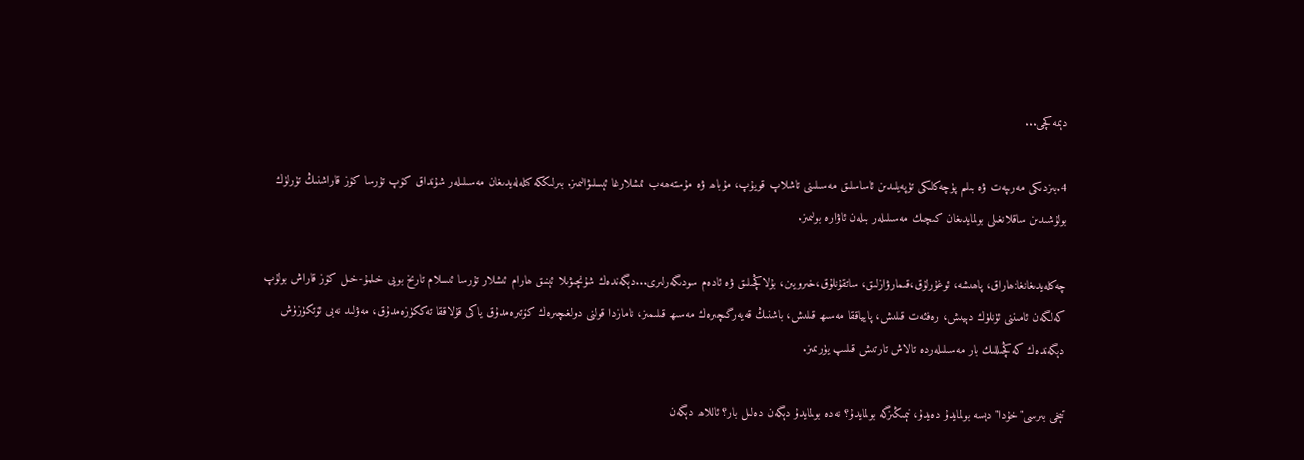دېمەكچى...

4.بىزدىكى مەرىپەت ۋە بىلىم پۈچەكلىكى تۈپەيلىدىن ئاساسلىق مەسىلىنى تاشلاپ قويۇپ، مۇباھ ۋە مۇستەھەب ئىشلارغا ئېسلىۋالىمىز. بىرلىككە كىلەلەيدىغان مەسىلىلەر شۇنداق كۆپ تۇرسا كۆز قاراشنىڭ تۈرلۈك بولۇشىدىن ساقلانغىلى بولمايدىغان كىچىك مەسىلىلەر بىلەن ئاۋارە بولىمىز.

چەكلەيدىغانغا:ھاراق، پاھىشە، ئوغۇرلۇق،قىمارۋازلىق، ساتقۇنلۇق،خىرويىن، بۇلاڭچىلىق ۋە ئادەم سودىگەرلىرى...دېگەندەك شۇنچىۋىلا ئېنىق ھارام ئىشلار تۇرسا ئىسلام تارىخ بويى خىلمۇ-خىل كۆز قاراش بولۇپ كەلگەن ئامىننى ئۈنلۈك دېيىش، رەفئەت قىلىش، پايياققا مەسىھ قىلىش، باشنىڭ قەيەرگىچىرەك مەسىھ قىلىمىز، نامازدا قولنى دولغىچىرەك كۆتىرەمدۇق ياكى قۇلاققا تەككۈزەمدۇق، مەۋلىد نەبى ئۆتكۈزۈش دېگەندەك كەڭچىللىك بار مەسىلىلەردە تالاش تارتىش قىلىپ يۈرىمىز.

تېخى بىرسى"خۇدا"دېسە بولمايدۇ دەيدۇ، نېمىڭىزگە بولمايدۇ؟ نەدە بولمايدۇ دېگەن دەلىل بار؟ ئاللاھ دېگەن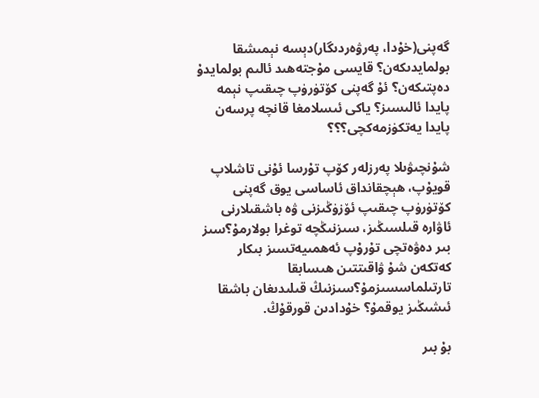گەپنى(خۇدا، پەرۋەردىگار)دېسە نېمىشقا بولمايدىكەن؟ قايسى مۇجتەھىد ئالىم بولمايدۇ دەپتىكەن؟ ئۇ گەپنى كۆتۈرۈپ چىقىپ نېمە پايدا ئالىسىز؟ ياكى ئىسلامغا قانچە پرسەن پايدا يەتكۈزمەكچى؟؟؟

شۇنچىۋىلا پەرزلەر كۆپ تۇرسا ئۇنى تاشلاپ قويۇپ، ھېچقانداق ئاساسى يوق گەپنى كۆتۈرۈپ چىقىپ ئۆزۈڭىزنى ۋە باشقىلارنى ئاۋارە قىلسىڭىز، سىزنىڭچە توغرا بولارمۇ؟سىز بىر دەۋەتچى تۇرۇپ ئەھمىيەتسىز بىكار كەتكەن شۇ ۋاقىتتىن ھىسابقا تارتىلماسسىزمۇ؟سىزنىڭ قىلىدىغان باشقا ئىشىڭىز يوقمۇ؟ خۇدادىن قورقۇڭ.

بۇ بىر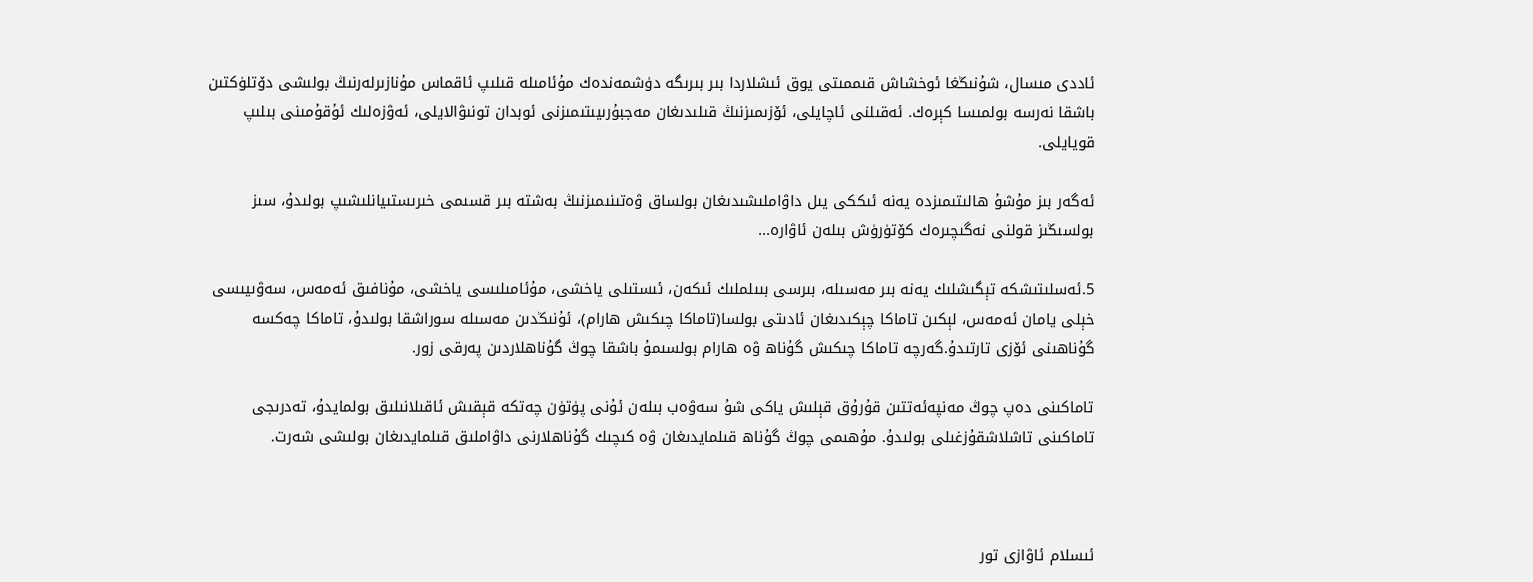ئاددى مىسال، شۇنىڭغا ئوخشاش قىممىتى يوق ئىشلاردا بىر بىرىگە دۈشمەندەك مۇئامىلە قىلىپ ئاقماس مۇنازىرلەرنىڭ بولىشى دۆتلۈكتىن باشقا نەرسە بولمىسا كېرەك. ئەقىلنى ئاچايلى، ئۆزىمىزنىڭ قىلىدىغان مەجبۇرىيىتىمىزنى ئوبدان تونىۋالايلى، ئەۋزەلىك ئۇقۇمىنى بىلىپ قويايلى.

ئەگەر بىز مۇشۇ ھالىتىمىزدە يەنە ئىككى يىل داۋاملىشىدىغان بولساق ۋەتىنىمىزنىڭ بەشتە بىر قسىمى خىرىستىيانلىشىپ بولىدۇ، سىز بولسىڭىز قولنى نەگىچىرەك كۆتۈرۈش بىلەن ئاۋارە...

5.ئەسلىتىشكە تېگىشلىك يەنە بىر مەسىلە، بىرسى بىىلملىك ئىكەن، ئىستىلى ياخشى، مۇئامىلىسى ياخشى، مۇنافىق ئەمەس، سەۋىيىسى خېلى يامان ئەمەس، لېكىن تاماكا چېكىدىغان ئادىتى بولسا(تاماكا چىكىش ھارام)، ئۇنىڭدىن مەسىلە سوراشقا بولىدۇ، تاماكا چەكسە گۇناھىنى ئۆزى تارتىدۇ.گەرچە تاماكا چىكىش گۇناھ ۋە ھارام بولسىمۇ باشقا چوڭ گۇناھلاردىن پەرقى زور.

تاماكىنى دەپ چوڭ مەنپەئەتتىن قۇرۇق قېلىش ياكى شۇ سەۋەب بىلەن ئۇنى پۈتۈن چەتكە قېقىش ئاقىلانىلىق بولمايدۇ، تەدرىجى تاماكىنى تاشلاشقۇزغىلى بولىدۇ. مۇھىمى چوڭ گۇناھ قىلمايدىغان ۋە كىچىك گۇناھلارنى داۋاملىق قىلمايدىغان بولىشى شەرت.



ئىسلام ئاۋازى تور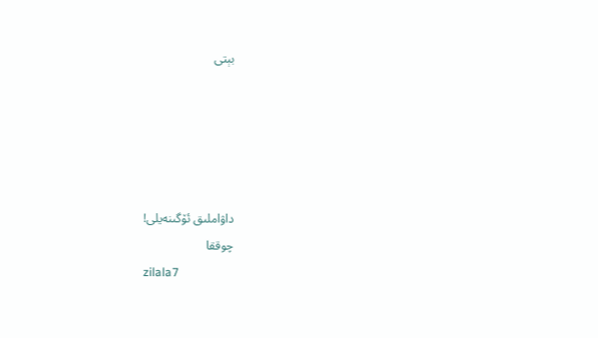بېتى





داۋاملىق ئۆگىنەيلى!
چوققا
zilala7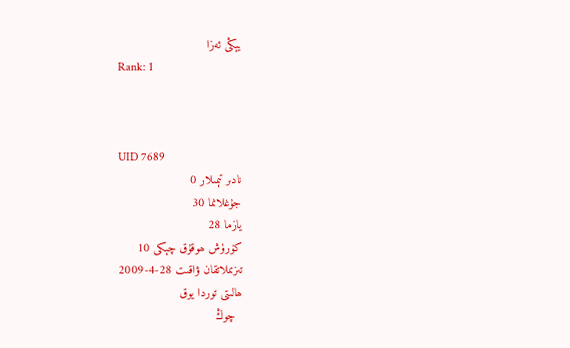يېڭى ئەزا
Rank: 1



UID 7689
نادىر تېمىلار 0
جۇغلانما 30
يازما 28
كۆرۈش ھوقۇق چېكى 10
تىزىملاتقان ۋاقىت 28-4-2009
ھالىتى توردا يوق
  چوڭ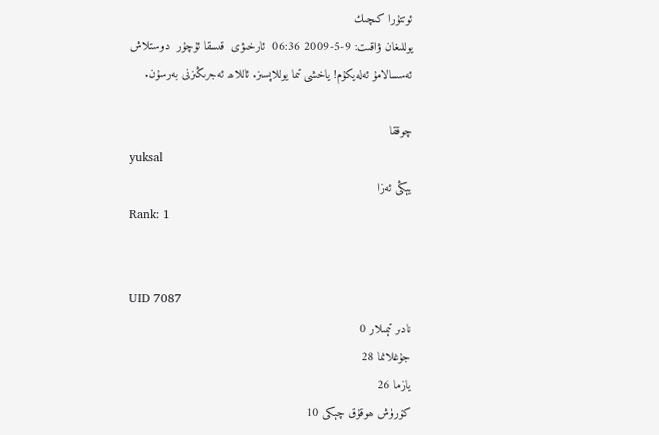ئوتتۇرا كىچىك
يوللىغان ۋاقىت: 9-5-2009 06:36  ئارخىۋى  قىسقا ئۇچۇر  دوستلاش
ئەسسالامۇ ئەلەيكۇم! ياخشى تىما يوللاپسىز. ئاللاھ ئەجرىڭىزنى بەرسۇن.

چوققا
yuksal
يېڭى ئەزا
Rank: 1


UID 7087
نادىر تېمىلار 0
جۇغلانما 28
يازما 26
كۆرۈش ھوقۇق چېكى 10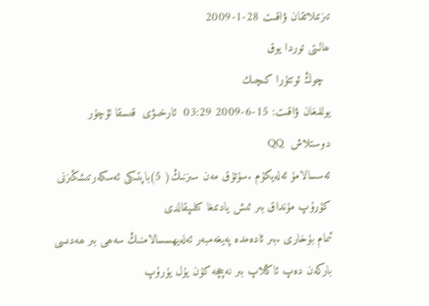تىزىملاتقان ۋاقىت 28-1-2009
ھالىتى توردا يوق
  چوڭ ئوتتۇرا كىچىك
يوللىغان ۋاقىت: 15-6-2009 03:29  ئارخىۋى  قىسقا ئۇچۇر  دوستلاش  QQ
ئەسسالامۇ ئەلەيكۇم .سۇتۇق مەن سىزنىڭ( 5)باپتىكى ئەسكەرتىشڭىزنى كۇرۇپ مۇنداق بىر ئىش يادىمغا كىلىپقالدى
ئىمام بۇخارى .بىر ئادەمدە پەيغەمبەر ئەلەيھسسالامنىڭ سەھى بىر ھەدىسى باركەن دەپ ئاڭلاپ بىر نەچچە كۇن يۇل يۇرۇپ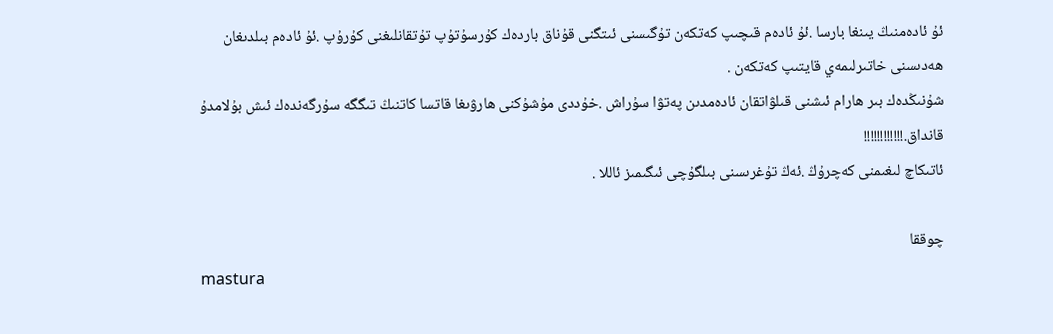ئۇ ئادەمنىڭ يىنغا بارسا .ئۇ ئادەم قىچىپ كەتكەن تۇگىسنى ئىتگنى قۇناق باردەك كۇرسۇتۇپ تۇتقانلىغنى كۇرۇپ .ئۇ ئادەم بىلدىغان ھەدىسنى خاتىرلىمەي قايتىپ كەتكەن .
شۇنىڭدەك بىر ھارام ئىشنى قىلۋاتقان ئادەمدىن پەتۋا سۇراش .خۇددى مۇشۇكنى ھارۋىغا قاتسا كاتنىڭ تىگگە سۇرگەندەك ئىش بۇلامدۇ قانداق.!!!!!!!!!!!!
ئاتىكاچ لىغىمنى كەچرۇڭ .ئەڭ تۇغرىسنى بىلگۇچى ئىگىمىز ئاللا .

چوققا
mastura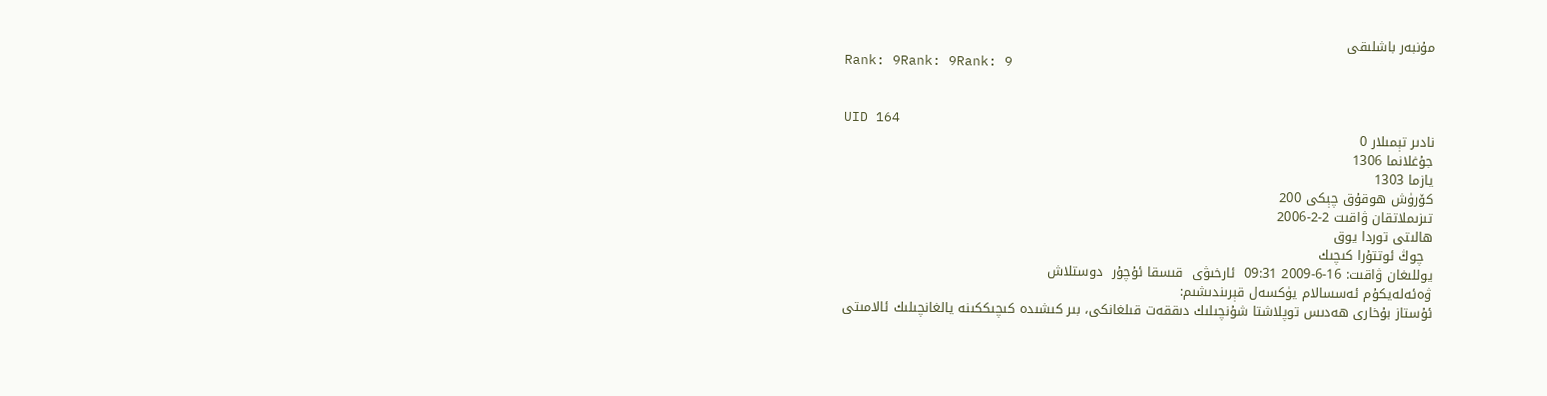مۇنبەر باشلىقى
Rank: 9Rank: 9Rank: 9


UID 164
نادىر تېمىلار 0
جۇغلانما 1306
يازما 1303
كۆرۈش ھوقۇق چېكى 200
تىزىملاتقان ۋاقىت 2-2-2006
ھالىتى توردا يوق
  چوڭ ئوتتۇرا كىچىك
يوللىغان ۋاقىت: 16-6-2009 09:31  ئارخىۋى  قىسقا ئۇچۇر  دوستلاش
ۋەئەلەيكۇم ئەسسالام يۈكسەل قېرىندىشىم:
ئۇستاز بۇخارى ھەدىس توپلاشتا شۇنچىلىك دىققەت قىلغانكى، بىر كىشىدە كىچىككىنە يالغانچىلىك ئالامىتى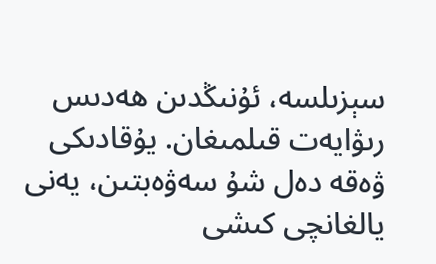سېزىلسە، ئۇنىڭدىن ھەدىس رىۋايەت قىلمىغان. يۇقادىكى ۋەقە دەل شۇ سەۋەبتىن، يەنى يالغانچى كىشى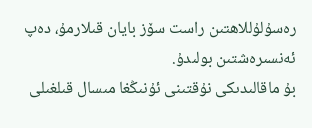رەسۇلۇللاھتىن راست سۆز بايان قىلارمۇ، دەپ ئەنسىرەشتىن بولىدۇ.
بۇ ماقالىدىكى نۇقتىنى ئۇنىڭغا مىسال قىلغىلى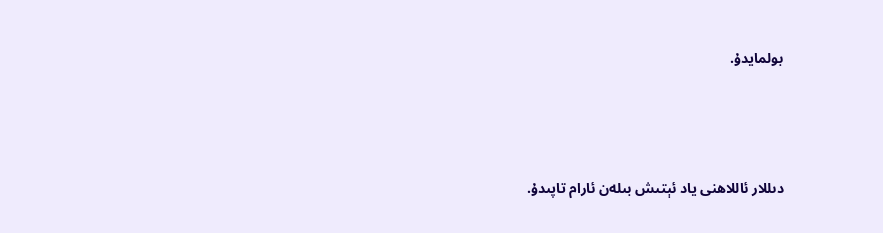بولمايدۇ.





دىللار ئاللاھنى ياد ئېتىش بىلەن ئارام تاپىدۇ.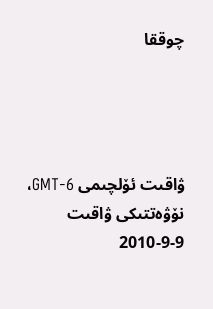چوققا




ۋاقىت ئۆلچىمى GMT-6، نۆۋەتتىكى ۋاقىت 9-9-2010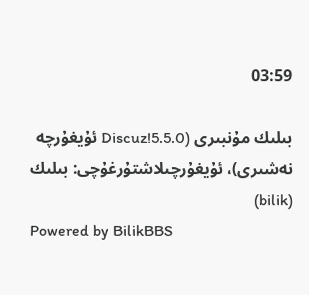03:59

بىلىك مۇنبىرى (Discuz!5.5.0 ئۇيغۇرچە نەشىرى)، ئۇيغۇرچىلاشتۇرغۇچى: بىلىك (bilik)
Powered by BilikBBS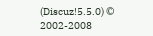(Discuz!5.5.0) © 2002-2008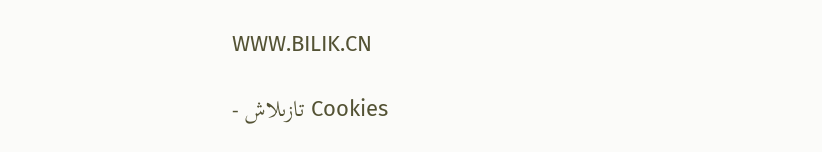WWW.BILIK.CN

Cookies تازىلاش -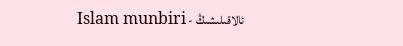ئالاقىلىشىڭ - Islam munbiri